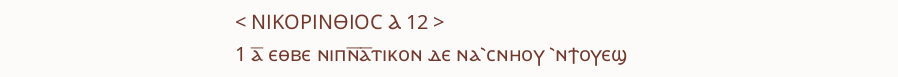< ⲚⲒⲔⲞⲢⲒⲚⲐⲒⲞⲤ Ⲁ 12 >
1 ⲁ̅ ⲉⲑⲃⲉ ⲛⲓⲡⲛ̅ⲁ̅ⲧⲓⲕⲟⲛ ⲇⲉ ⲛⲁ⳿ⲥⲛⲏⲟⲩ ⳿ⲛϯⲟⲩⲉϣ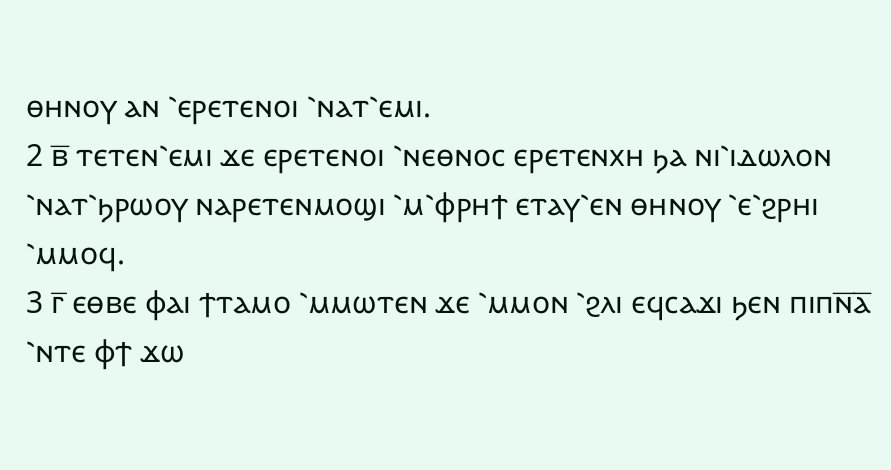ⲑⲏⲛⲟⲩ ⲁⲛ ⳿ⲉⲣⲉⲧⲉⲛⲟⲓ ⳿ⲛⲁⲧ⳿ⲉⲙⲓ.
2 ⲃ̅ ⲧⲉⲧⲉⲛ⳿ⲉⲙⲓ ϫⲉ ⲉⲣⲉⲧⲉⲛⲟⲓ ⳿ⲛⲉⲑⲛⲟⲥ ⲉⲣⲉⲧⲉⲛⲭⲏ ϧⲁ ⲛⲓ⳿ⲓⲇⲱⲗⲟⲛ ⳿ⲛⲁⲧ⳿ϧⲣⲱⲟⲩ ⲛⲁⲣⲉⲧⲉⲛⲙⲟϣⲓ ⳿ⲙ⳿ⲫⲣⲏϯ ⲉⲧⲁⲩ⳿ⲉⲛ ⲑⲏⲛⲟⲩ ⳿ⲉ⳿ϩⲣⲏⲓ ⳿ⲙⲙⲟϥ.
3 ⲅ̅ ⲉⲑⲃⲉ ⲫⲁⲓ ϯⲧⲁⲙⲟ ⳿ⲙⲙⲱⲧⲉⲛ ϫⲉ ⳿ⲙⲙⲟⲛ ⳿ϩⲗⲓ ⲉϥⲥⲁϫⲓ ϧⲉⲛ ⲡⲓⲡⲛ̅ⲁ̅ ⳿ⲛⲧⲉ ⲫϯ ϫⲱ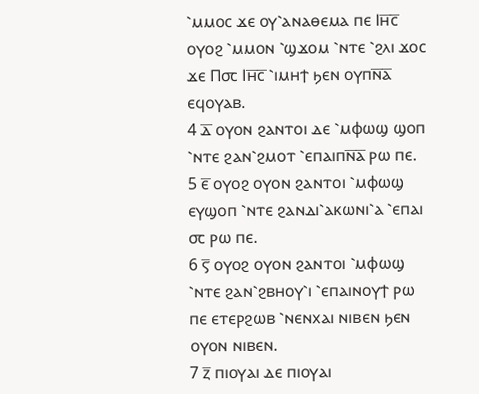⳿ⲙⲙⲟⲥ ϫⲉ ⲟⲩ⳿ⲁⲛⲁⲑⲉⲙⲁ ⲡⲉ Ⲓⲏ̅ⲥ̅ ⲟⲩⲟϩ ⳿ⲙⲙⲟⲛ ⳿ϣϫⲟⲙ ⳿ⲛⲧⲉ ⳿ϩⲗⲓ ϫⲟⲥ ϫⲉ Ⲡ⳪ Ⲓⲏ̅ⲥ̅ ⳿ⲓⲙⲏϯ ϧⲉⲛ ⲟⲩⲡⲛ̅ⲁ̅ ⲉϥⲟⲩⲁⲃ.
4 ⲇ̅ ⲟⲩⲟⲛ ϩⲁⲛⲧⲟⲓ ⲇⲉ ⳿ⲙⲫⲱϣ ϣⲟⲡ ⳿ⲛⲧⲉ ϩⲁⲛ⳿ϩⲙⲟⲧ ⳿ⲉⲡⲁⲓⲡⲛ̅ⲁ̅ ⲣⲱ ⲡⲉ.
5 ⲉ̅ ⲟⲩⲟϩ ⲟⲩⲟⲛ ϩⲁⲛⲧⲟⲓ ⳿ⲙⲫⲱϣ ⲉⲩϣⲟⲡ ⳿ⲛⲧⲉ ϩⲁⲛⲇⲓ⳿ⲁⲕⲱⲛⲓ⳿ⲁ ⳿ⲉⲡⲁⲓ ⳪ ⲣⲱ ⲡⲉ.
6 ⲋ̅ ⲟⲩⲟϩ ⲟⲩⲟⲛ ϩⲁⲛⲧⲟⲓ ⳿ⲙⲫⲱϣ ⳿ⲛⲧⲉ ϩⲁⲛ⳿ϩⲃⲏⲟⲩ⳿ⲓ ⳿ⲉⲡⲁⲓⲛⲟⲩϯ ⲣⲱ ⲡⲉ ⲉⲧⲉⲣϩⲱⲃ ⳿ⲛⲉⲛⲭⲁⲓ ⲛⲓⲃⲉⲛ ϧⲉⲛ ⲟⲩⲟⲛ ⲛⲓⲃⲉⲛ.
7 ⲍ̅ ⲡⲓⲟⲩⲁⲓ ⲇⲉ ⲡⲓⲟⲩⲁⲓ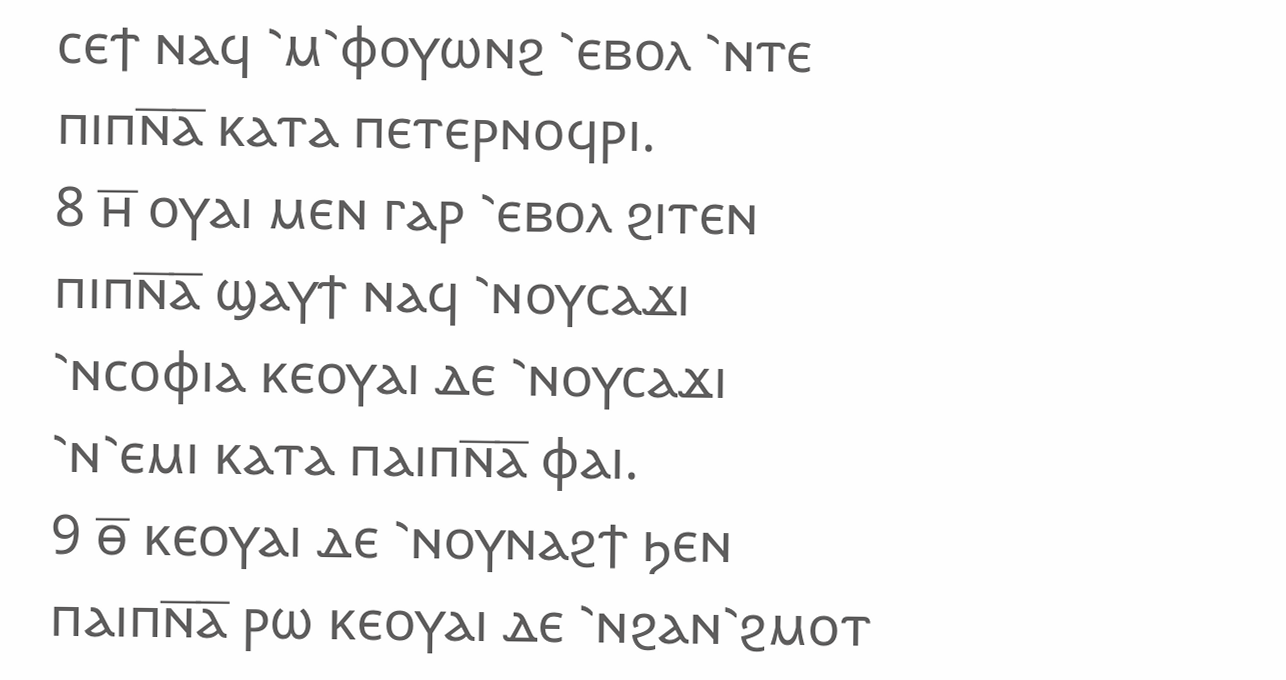ⲥⲉϯ ⲛⲁϥ ⳿ⲙ⳿ⲫⲟⲩⲱⲛϩ ⳿ⲉⲃⲟⲗ ⳿ⲛⲧⲉ ⲡⲓⲡⲛ̅ⲁ̅ ⲕⲁⲧⲁ ⲡⲉⲧⲉⲣⲛⲟϥⲣⲓ.
8 ⲏ̅ ⲟⲩⲁⲓ ⲙⲉⲛ ⲅⲁⲣ ⳿ⲉⲃⲟⲗ ϩⲓⲧⲉⲛ ⲡⲓⲡⲛ̅ⲁ̅ ϣⲁⲩϯ ⲛⲁϥ ⳿ⲛⲟⲩⲥⲁϫⲓ ⳿ⲛⲥⲟⲫⲓⲁ ⲕⲉⲟⲩⲁⲓ ⲇⲉ ⳿ⲛⲟⲩⲥⲁϫⲓ ⳿ⲛ⳿ⲉⲙⲓ ⲕⲁⲧⲁ ⲡⲁⲓⲡⲛ̅ⲁ̅ ⲫⲁⲓ.
9 ⲑ̅ ⲕⲉⲟⲩⲁⲓ ⲇⲉ ⳿ⲛⲟⲩⲛⲁϩϯ ϧⲉⲛ ⲡⲁⲓⲡⲛ̅ⲁ̅ ⲣⲱ ⲕⲉⲟⲩⲁⲓ ⲇⲉ ⳿ⲛϩⲁⲛ⳿ϩⲙⲟⲧ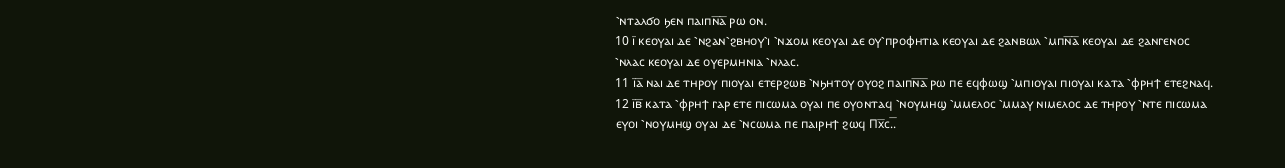⳿ⲛⲧⲁⲗϭⲟ ϧⲉⲛ ⲡⲁⲓⲡⲛ̅ⲁ̅ ⲣⲱ ⲟⲛ.
10 ⲓ̅ ⲕⲉⲟⲩⲁⲓ ⲇⲉ ⳿ⲛϩⲁⲛ⳿ϩⲃⲏⲟⲩ⳿ⲓ ⳿ⲛϫⲟⲙ ⲕⲉⲟⲩⲁⲓ ⲇⲉ ⲟⲩ⳿ⲡⲣⲟⲫⲏⲧⲓⲁ ⲕⲉⲟⲩⲁⲓ ⲇⲉ ϩⲁⲛⲃⲱⲗ ⳿ⲙⲡⲛ̅ⲁ̅ ⲕⲉⲟⲩⲁⲓ ⲇⲉ ϩⲁⲛⲅⲉⲛⲟⲥ ⳿ⲛⲗⲁⲥ ⲕⲉⲟⲩⲁⲓ ⲇⲉ ⲟⲩⲉⲣⲙⲏⲛⲓⲁ ⳿ⲛⲗⲁⲥ.
11 ⲓ̅ⲁ̅ ⲛⲁⲓ ⲇⲉ ⲧⲏⲣⲟⲩ ⲡⲓⲟⲩⲁⲓ ⲉⲧⲉⲣϩⲱⲃ ⳿ⲛϧⲏⲧⲟⲩ ⲟⲩⲟϩ ⲡⲁⲓⲡⲛ̅ⲁ̅ ⲣⲱ ⲡⲉ ⲉϥⲫⲱϣ ⳿ⲙⲡⲓⲟⲩⲁⲓ ⲡⲓⲟⲩⲁⲓ ⲕⲁⲧⲁ ⳿ⲫⲣⲏϯ ⲉⲧⲉϩⲛⲁϥ.
12 ⲓ̅ⲃ̅ ⲕⲁⲧⲁ ⳿ⲫⲣⲏϯ ⲅⲁⲣ ⲉⲧⲉ ⲡⲓⲥⲱⲙⲁ ⲟⲩⲁⲓ ⲡⲉ ⲟⲩⲟⲛⲧⲁϥ ⳿ⲛⲟⲩⲙⲏϣ ⳿ⲙⲙⲉⲗⲟⲥ ⳿ⲙⲙⲁⲩ ⲛⲓⲙⲉⲗⲟⲥ ⲇⲉ ⲧⲏⲣⲟⲩ ⳿ⲛⲧⲉ ⲡⲓⲥⲱⲙⲁ ⲉⲩⲟⲓ ⳿ⲛⲟⲩⲙⲏϣ ⲟⲩⲁⲓ ⲇⲉ ⳿ⲛⲥⲱⲙⲁ ⲡⲉ ⲡⲁⲓⲣⲏϯ ϩⲱϥ Ⲡⲭ̅ⲥ.̅.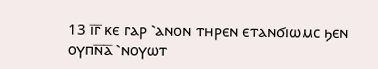13 ⲓ̅ⲅ̅ ⲕⲉ ⲅⲁⲣ ⳿ⲁⲛⲟⲛ ⲧⲏⲣⲉⲛ ⲉⲧⲁⲛϭⲓⲱⲙⲥ ϧⲉⲛ ⲟⲩⲡⲛ̅ⲁ̅ ⳿ⲛⲟⲩⲱⲧ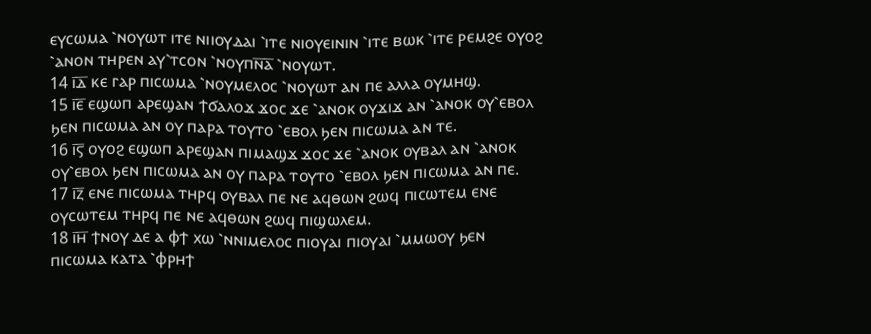ⲉⲩⲥⲱⲙⲁ ⳿ⲛⲟⲩⲱⲧ ⲓⲧⲉ ⲛⲓⲓⲟⲩⲇⲁⲓ ⳿ⲓⲧⲉ ⲛⲓⲟⲩⲉⲓⲛⲓⲛ ⳿ⲓⲧⲉ ⲃⲱⲕ ⳿ⲓⲧⲉ ⲣⲉⲙϩⲉ ⲟⲩⲟϩ ⳿ⲁⲛⲟⲛ ⲧⲏⲣⲉⲛ ⲁⲩ⳿ⲧⲥⲟⲛ ⳿ⲛⲟⲩⲡⲛ̅ⲁ̅ ⳿ⲛⲟⲩⲱⲧ.
14 ⲓ̅ⲇ̅ ⲕⲉ ⲅⲁⲣ ⲡⲓⲥⲱⲙⲁ ⳿ⲛⲟⲩⲙⲉⲗⲟⲥ ⳿ⲛⲟⲩⲱⲧ ⲁⲛ ⲡⲉ ⲁⲗⲗⲁ ⲟⲩⲙⲏϣ.
15 ⲓ̅ⲉ̅ ⲉϣⲱⲡ ⲁⲣⲉϣⲁⲛ ϯϭⲁⲗⲟϫ ϫⲟⲥ ϫⲉ ⳿ⲁⲛⲟⲕ ⲟⲩϫⲓϫ ⲁⲛ ⳿ⲁⲛⲟⲕ ⲟⲩ⳿ⲉⲃⲟⲗ ϧⲉⲛ ⲡⲓⲥⲱⲙⲁ ⲁⲛ ⲟⲩ ⲡⲁⲣⲁ ⲧⲟⲩⲧⲟ ⳿ⲉⲃⲟⲗ ϧⲉⲛ ⲡⲓⲥⲱⲙⲁ ⲁⲛ ⲧⲉ.
16 ⲓ̅ⲋ̅ ⲟⲩⲟϩ ⲉϣⲱⲡ ⲁⲣⲉϣⲁⲛ ⲡⲓⲙⲁϣϫ ϫⲟⲥ ϫⲉ ⳿ⲁⲛⲟⲕ ⲟⲩⲃⲁⲗ ⲁⲛ ⳿ⲁⲛⲟⲕ ⲟⲩ⳿ⲉⲃⲟⲗ ϧⲉⲛ ⲡⲓⲥⲱⲙⲁ ⲁⲛ ⲟⲩ ⲡⲁⲣⲁ ⲧⲟⲩⲧⲟ ⳿ⲉⲃⲟⲗ ϧⲉⲛ ⲡⲓⲥⲱⲙⲁ ⲁⲛ ⲡⲉ.
17 ⲓ̅ⲍ̅ ⲉⲛⲉ ⲡⲓⲥⲱⲙⲁ ⲧⲏⲣϥ ⲟⲩⲃⲁⲗ ⲡⲉ ⲛⲉ ⲁϥⲑⲱⲛ ϩⲱϥ ⲡⲓⲥⲱⲧⲉⲙ ⲉⲛⲉ ⲟⲩⲥⲱⲧⲉⲙ ⲧⲏⲣϥ ⲡⲉ ⲛⲉ ⲁϥⲑⲱⲛ ϩⲱϥ ⲡⲓϣⲱⲗⲉⲙ.
18 ⲓ̅ⲏ̅ ϯⲛⲟⲩ ⲇⲉ ⲁ ⲫϯ ⲭⲱ ⳿ⲛⲛⲓⲙⲉⲗⲟⲥ ⲡⲓⲟⲩⲁⲓ ⲡⲓⲟⲩⲁⲓ ⳿ⲙⲙⲱⲟⲩ ϧⲉⲛ ⲡⲓⲥⲱⲙⲁ ⲕⲁⲧⲁ ⳿ⲫⲣⲏϯ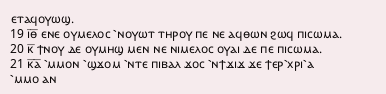ⲉⲧⲁϥⲟⲩⲱϣ.
19 ⲓ̅ⲑ̅ ⲉⲛⲉ ⲟⲩⲙⲉⲗⲟⲥ ⳿ⲛⲟⲩⲱⲧ ⲧⲏⲣⲟⲩ ⲡⲉ ⲛⲉ ⲁϥⲑⲱⲛ ϩⲱϥ ⲡⲓⲥⲱⲙⲁ.
20 ⲕ̅ ϯⲛⲟⲩ ⲇⲉ ⲟⲩⲙⲏϣ ⲙⲉⲛ ⲛⲉ ⲛⲓⲙⲉⲗⲟⲥ ⲟⲩⲁⲓ ⲇⲉ ⲡⲉ ⲡⲓⲥⲱⲙⲁ.
21 ⲕ̅ⲁ̅ ⳿ⲙⲙⲟⲛ ⳿ϣϫⲟⲙ ⳿ⲛⲧⲉ ⲡⲓⲃⲁⲗ ϫⲟⲥ ⳿ⲛϯϫⲓϫ ϫⲉ ϯⲉⲣ⳿ⲭⲣⲓ⳿ⲁ ⳿ⲙⲙⲟ ⲁⲛ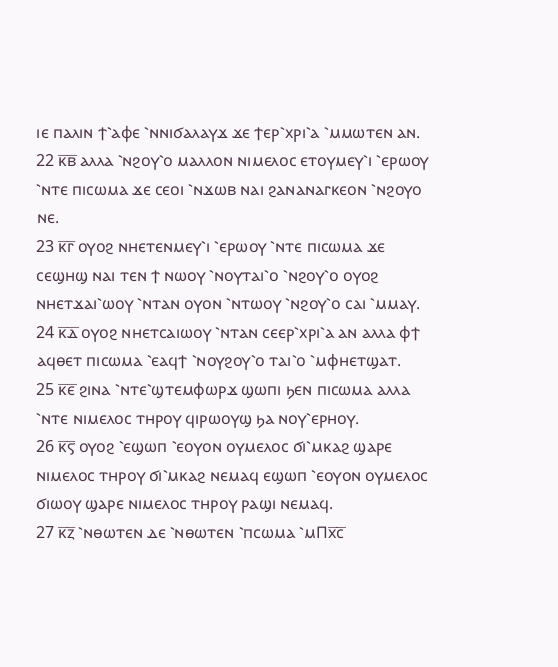ⲓⲉ ⲡⲁⲗⲓⲛ ϯ⳿ⲁⲫⲉ ⳿ⲛⲛⲓϭⲁⲗⲁⲩϫ ϫⲉ ϯⲉⲣ⳿ⲭⲣⲓ⳿ⲁ ⳿ⲙⲙⲱⲧⲉⲛ ⲁⲛ.
22 ⲕ̅ⲃ̅ ⲁⲗⲗⲁ ⳿ⲛϩⲟⲩ⳿ⲟ ⲙⲁⲗⲗⲟⲛ ⲛⲓⲙⲉⲗⲟⲥ ⲉⲧⲟⲩⲙⲉⲩ⳿ⲓ ⳿ⲉⲣⲱⲟⲩ ⳿ⲛⲧⲉ ⲡⲓⲥⲱⲙⲁ ϫⲉ ⲥⲉⲟⲓ ⳿ⲛϫⲱⲃ ⲛⲁⲓ ϩⲁⲛⲁⲛⲁⲅⲕⲉⲟⲛ ⳿ⲛϩⲟⲩⲟ ⲛⲉ.
23 ⲕ̅ⲅ̅ ⲟⲩⲟϩ ⲛⲏⲉⲧⲉⲛⲙⲉⲩ⳿ⲓ ⳿ⲉⲣⲱⲟⲩ ⳿ⲛⲧⲉ ⲡⲓⲥⲱⲙⲁ ϫⲉ ⲥⲉϣⲏϣ ⲛⲁⲓ ⲧⲉⲛ ϯ ⲛⲱⲟⲩ ⳿ⲛⲟⲩⲧⲁⲓ⳿ⲟ ⳿ⲛϩⲟⲩ⳿ⲟ ⲟⲩⲟϩ ⲛⲏⲉⲧϫⲁⲓ⳿ⲱⲟⲩ ⳿ⲛⲧⲁⲛ ⲟⲩⲟⲛ ⳿ⲛⲧⲱⲟⲩ ⳿ⲛϩⲟⲩ⳿ⲟ ⲥⲁⲓ ⳿ⲙⲙⲁⲩ.
24 ⲕ̅ⲇ̅ ⲟⲩⲟϩ ⲛⲏⲉⲧⲥⲁⲓⲱⲟⲩ ⳿ⲛⲧⲁⲛ ⲥⲉⲉⲣ⳿ⲭⲣⲓ⳿ⲁ ⲁⲛ ⲁⲗⲗⲁ ⲫϯ ⲁϥⲑⲉⲧ ⲡⲓⲥⲱⲙⲁ ⳿ⲉⲁϥϯ ⳿ⲛⲟⲩϩⲟⲩ⳿ⲟ ⲧⲁⲓ⳿ⲟ ⳿ⲙⲫⲏⲉⲧϣⲁⲧ.
25 ⲕ̅ⲉ̅ ϩⲓⲛⲁ ⳿ⲛⲧⲉ⳿ϣⲧⲉⲙⲫⲱⲣϫ ϣⲱⲡⲓ ϧⲉⲛ ⲡⲓⲥⲱⲙⲁ ⲁⲗⲗⲁ ⳿ⲛⲧⲉ ⲛⲓⲙⲉⲗⲟⲥ ⲧⲏⲣⲟⲩ ϥⲓⲣⲱⲟⲩϣ ϧⲁ ⲛⲟⲩ⳿ⲉⲣⲏⲟⲩ.
26 ⲕ̅ⲋ̅ ⲟⲩⲟϩ ⳿ⲉϣⲱⲡ ⳿ⲉⲟⲩⲟⲛ ⲟⲩⲙⲉⲗⲟⲥ ϭⲓ⳿ⲙⲕⲁϩ ϣⲁⲣⲉ ⲛⲓⲙⲉⲗⲟⲥ ⲧⲏⲣⲟⲩ ϭⲓ⳿ⲙⲕⲁϩ ⲛⲉⲙⲁϥ ⲉϣⲱⲡ ⳿ⲉⲟⲩⲟⲛ ⲟⲩⲙⲉⲗⲟⲥ ϭⲓⲱⲟⲩ ϣⲁⲣⲉ ⲛⲓⲙⲉⲗⲟⲥ ⲧⲏⲣⲟⲩ ⲣⲁϣⲓ ⲛⲉⲙⲁϥ.
27 ⲕ̅ⲍ̅ ⳿ⲛⲑⲱⲧⲉⲛ ⲇⲉ ⳿ⲛⲑⲱⲧⲉⲛ ⳿ⲡⲥⲱⲙⲁ ⳿ⲙⲠⲭ̅ⲥ̅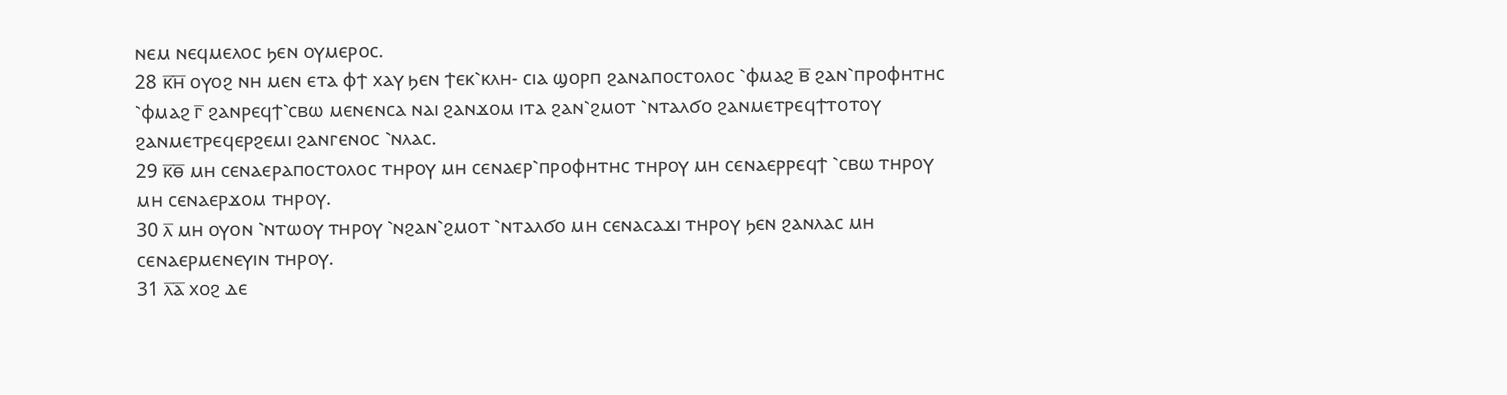ⲛⲉⲙ ⲛⲉϥⲙⲉⲗⲟⲥ ϧⲉⲛ ⲟⲩⲙⲉⲣⲟⲥ.
28 ⲕ̅ⲏ̅ ⲟⲩⲟϩ ⲛⲏ ⲙⲉⲛ ⲉⲧⲁ ⲫϯ ⲭⲁⲩ ϧⲉⲛ ϯⲉⲕ⳿ⲕⲗⲏ- ⲥⲓⲁ ϣⲟⲣⲡ ϩⲁⲛⲁⲡⲟⲥⲧⲟⲗⲟⲥ ⳿ⲫⲙⲁϩ ⲃ̅ ϩⲁⲛ⳿ⲡⲣⲟⲫⲏⲧⲏⲥ ⳿ⲫⲙⲁϩ ⲅ̅ ϩⲁⲛⲣⲉϥϯ⳿ⲥⲃⲱ ⲙⲉⲛⲉⲛⲥⲁ ⲛⲁⲓ ϩⲁⲛϫⲟⲙ ⲓⲧⲁ ϩⲁⲛ⳿ϩⲙⲟⲧ ⳿ⲛⲧⲁⲗϭⲟ ϩⲁⲛⲙⲉⲧⲣⲉϥϯⲧⲟⲧⲟⲩ ϩⲁⲛⲙⲉⲧⲣⲉϥⲉⲣϩⲉⲙⲓ ϩⲁⲛⲅⲉⲛⲟⲥ ⳿ⲛⲗⲁⲥ.
29 ⲕ̅ⲑ̅ ⲙⲏ ⲥⲉⲛⲁⲉⲣⲁⲡⲟⲥⲧⲟⲗⲟⲥ ⲧⲏⲣⲟⲩ ⲙⲏ ⲥⲉⲛⲁⲉⲣ⳿ⲡⲣⲟⲫⲏⲧⲏⲥ ⲧⲏⲣⲟⲩ ⲙⲏ ⲥⲉⲛⲁⲉⲣⲣⲉϥϯ ⳿ⲥⲃⲱ ⲧⲏⲣⲟⲩ ⲙⲏ ⲥⲉⲛⲁⲉⲣϫⲟⲙ ⲧⲏⲣⲟⲩ.
30 ⲗ̅ ⲙⲏ ⲟⲩⲟⲛ ⳿ⲛⲧⲱⲟⲩ ⲧⲏⲣⲟⲩ ⳿ⲛϩⲁⲛ⳿ϩⲙⲟⲧ ⳿ⲛⲧⲁⲗϭⲟ ⲙⲏ ⲥⲉⲛⲁⲥⲁϫⲓ ⲧⲏⲣⲟⲩ ϧⲉⲛ ϩⲁⲛⲗⲁⲥ ⲙⲏ ⲥⲉⲛⲁⲉⲣⲙⲉⲛⲉⲩⲓⲛ ⲧⲏⲣⲟⲩ.
31 ⲗ̅ⲁ̅ ⲭⲟϩ ⲇⲉ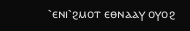⳿ⲉⲛⲓ⳿ϩⲙⲟⲧ ⲉⲑⲛⲁⲁⲩ ⲟⲩⲟϩ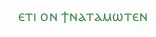ⲉⲧⲓ ⲟⲛ ϯⲛⲁⲧⲁⲙⲱⲧⲉⲛ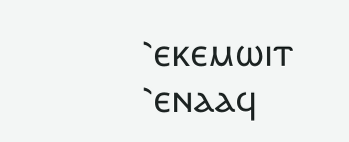⳿ⲉⲕⲉⲙⲱⲓⲧ ⳿ⲉⲛⲁⲁϥ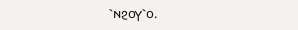⳿ⲛϩⲟⲩ⳿ⲟ.